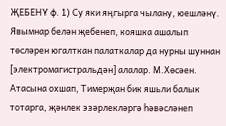ҖЕБЕНҮ ф. 1) Су яки яңгырга чылану, юешләнү. Явымнар белән җебенеп, кояшка ашалып төсләрен югалткан палаткалар да нурны шуннан [электромагистральдән] алалар. М.Хөсәен. Атасына охшап, Тимерҗан бик яшьли балык тотарга, җәнлек эзәрлекләргә һәвәсләнеп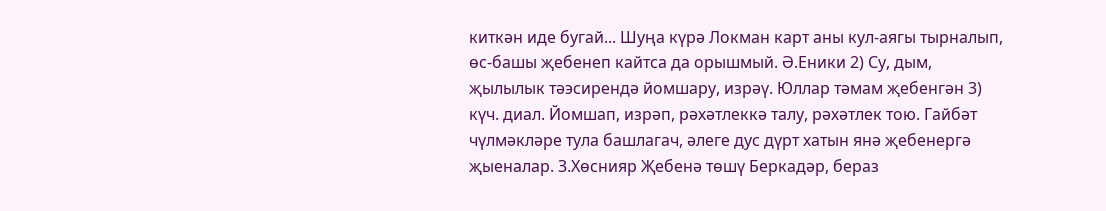киткән иде бугай... Шуңа күрә Локман карт аны кул-аягы тырналып, өс-башы җебенеп кайтса да орышмый. Ә.Еники 2) Су, дым, җылылык тәэсирендә йомшару, изрәү. Юллар тәмам җебенгән 3) күч. диал. Йомшап, изрәп, рәхәтлеккә талу, рәхәтлек тою. Гайбәт чүлмәкләре тула башлагач, әлеге дус дүрт хатын янә җебенергә җыеналар. З.Хөснияр Җебенә төшү Беркадәр, бераз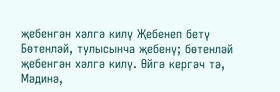җебенгән хәлгә килү Җебенеп бетү Бөтенләй, тулысынча җебенү; бөтенләй җебенгән хәлгә килү. Өйгә кергәч тә, Мәдинә,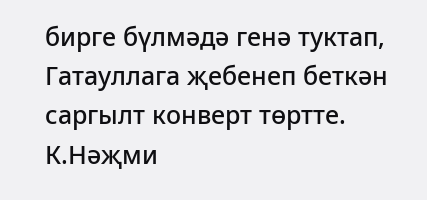бирге бүлмәдә генә туктап, Гатауллага җебенеп беткән саргылт конверт төртте. К.Нәҗми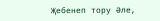Җебенеп тору Әле,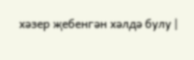хәзер җебенгән хәлдә булу |